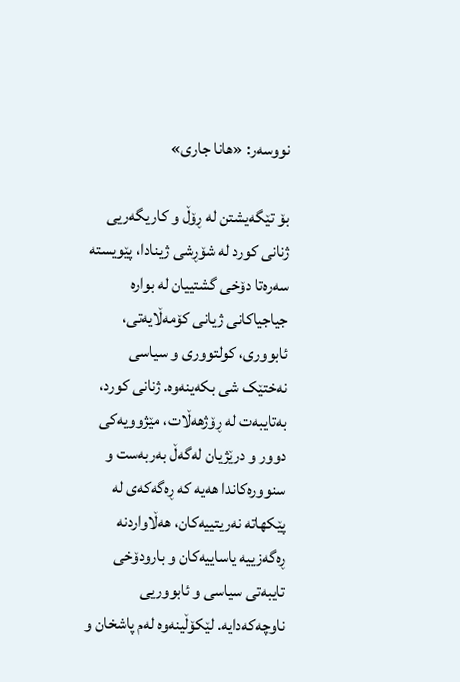نووسەر: «هانا جاری»

بۆ تێگەیشتن لە ڕۆڵ و کاریگەریی ژنانی کورد لە شۆڕشی ژینادا، پێویستە سەرەتا دۆخی گشتییان لە بوارە جیاجیاکانی ژیانی کۆمەڵایەتی، ئابووری، کولتووری و سیاسی نەختێک شی بکەینەوە. ژنانی کورد، بەتایبەت لە ڕۆژهەڵات، مێژوویەکی دوور و درێژیان لەگەڵ بەربەست و سنوورەکاندا هەیە کە ڕەگەکەی لە پێکهاتە نەریتییەکان، هەڵاواردنە ڕەگەزییە یاساییەکان و بارودۆخی تایبەتی سیاسی و ئابووریی ناوچەکەدایە. لێکۆڵینەوە لەم پاشخان و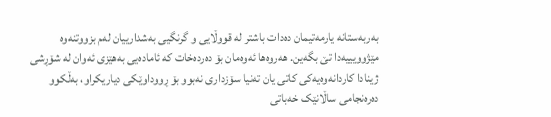بەربەستانە یارمەتیمان دەدات باشتر لە قووڵایی و گرنگیی بەشدارییان لەم بزووتنەوە مێژوویییەدا تێ بگەین. هەروەها ئەوەمان بۆ دەردەخات کە ئامادەیی بەهێزی ئەوان لە شۆڕشی ژینادا کاردانەوەیەکی کاتی یان تەنیا سۆزداری نەبوو بۆ ڕووداوێکی دیاریکراو، بەڵکوو دەرەنجامی ساڵانێک خەباتی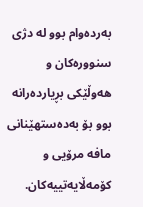بەردەوام بوو لە دژی سنوورەکان و هەوڵێکی بڕیاردەرانە بوو بۆ بەدەستهێنانی مافە مرۆیی و کۆمەڵایەتییەکان.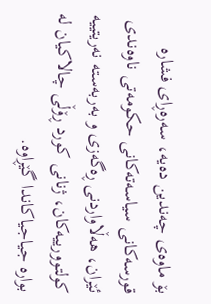بۆ ماوەی چەندین دەیە، سەرەڕای فشارە قورسەکانی سیاسەتەکانی حکومەتی ناوەندی ئێران، هەڵاواردنی ڕەگەزی و بەربەستە نەریتییە کولتوورییەکان، ژنانی کورد ڕۆڵی چالاکیان لە بوارە جیاجیاکاندا گێڕاوە.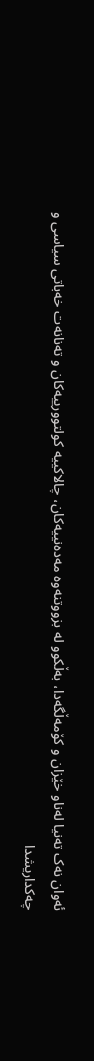ئەوان نەک تەنیا لەناو خێزان و کۆمەڵگەدا، بەڵکوو لە بزووتنەوە مەدەنییەکان، چالاکییە کولتوورییەکان و تەنانەت خەباتی سیاسی و چەکداریشدا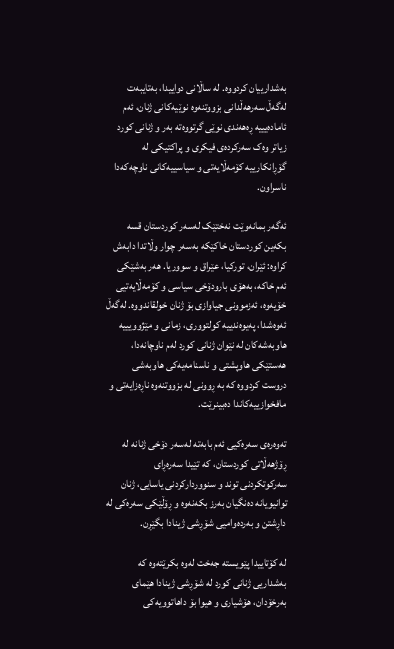بەشدارییان کردووە. لە ساڵانی دواییدا، بەتایبەت لەگەڵ سەرهەڵدانی بزووتنەوە نوێیەکانی ژنان، ئەم ئامادەیییە ڕەهەندی نوێی گرتووەتە بەر و ژنانی کورد زیاتر وەک سەرکردەی فیکری و پراکتیکی لە گۆڕانکارییە کۆمەڵایەتی و سیاسییەکانی ناوچەکەدا ناسراون.

ئەگەر بمانەوێت نەختێک لەسەر کوردستان قسە بکەین کوردستان خاکێکە بەسەر چوار وڵاتدا دابەش کراوە: ئێران، تورکیا، عێراق و سووریا. هەر بەشێکی ئەم خاکە، بەهۆی بارودۆخی سیاسی و کۆمەڵایەتیی خۆیەوە، ئەزموونی جیاوازی بۆ ژنان خولقاندووە. لەگەڵ ئەوەشدا، پەیوەندییە کولتووری، زمانی و مێژوویییە هاوبەشەکان لە نێوان ژنانی کورد لەم ناوچانەدا، هەستێکی هاوپشتی و ناسنامەیەکی هاوبەشی دروست کردووە کە بە ڕوونی لە بزووتنەوە ناڕەزایەتی و مافخوازییەکاندا دەبینرێت.

تەوەرەی سەرەکیی ئەم بابەتە لەسەر دۆخی ژنانە لە ڕۆژهەڵاتی کوردستان، کە تێیدا سەرەڕای سەرکوتکردنی توند و سنووردارکردنی یاسایی، ژنان توانیویانە دەنگیان بەرز بکەنەوە و ڕۆڵێکی سەرەکی لە داڕشتن و بەردەوامیی شۆڕشی ژینادا بگێڕن.

لە کۆتاییدا پێویستە جەخت لەوە بکرێتەوە کە بەشداریی ژنانی کورد لە شۆڕشی ژینادا هێمای بەرخۆدان، هۆشیاری و هیوا بۆ داهاتوویەکی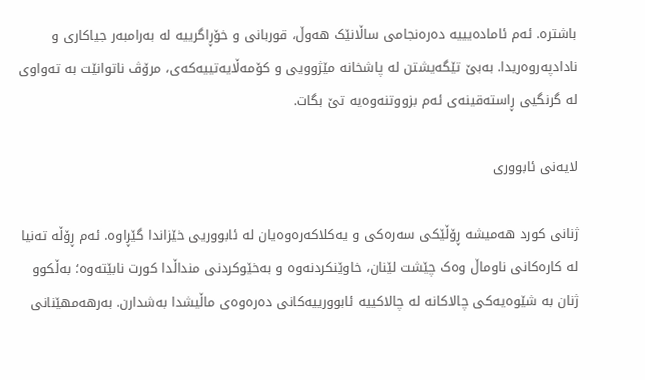باشترە. ئەم ئامادەیییە دەرەنجامی ساڵانێک هەوڵ، قوربانی و خۆڕاگرییە لە بەرامبەر جیاکاری و نادادپەروەریدا. بەبێ تێگەیشتن لە پاشخانە مێژوویی و کۆمەڵایەتییەکەی، مرۆڤ ناتوانێت بە تەواوی لە گرنگیی ڕاستەقینەی ئەم بزووتنەوەیە تێ بگات.

لایەنی ئابووری

ژنانی کورد هەمیشە ڕۆڵێکی سەرەکی و یەکلاکەرەوەیان لە ئابووریی خێزاندا گێڕاوە. ئەم ڕۆڵە تەنیا لە کارەکانی ناوماڵ وەک چێشت لێنان، خاوێنکردنەوە و بەخێوکردنی منداڵدا کورت نابێتەوە؛ بەڵکوو ژنان بە شێوەیەکی چالاکانە لە چالاکییە ئابوورییەکانی دەرەوەی ماڵیشدا بەشدارن. بەرهەمهێنانی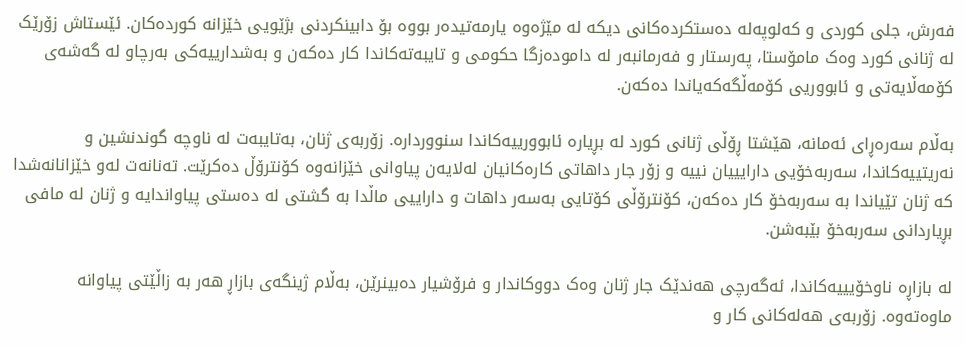فەرش، جلی کوردی و کەلوپەلە دەستکردەکانی دیکە لە مێژەوە یارمەتیدەر بووە بۆ دابینکردنی بژێویی خێزانە کوردەکان. ئێستاش زۆرێک لە ژنانی کورد وەک مامۆستا، پەرستار و فەرمانبەر لە دامودەزگا حکومی و تایبەتەکاندا کار دەکەن و بەشدارییەکی بەرچاو لە گەشەی کۆمەڵایەتی و ئابووریی کۆمەڵگەکەیاندا دەکەن.

بەڵام سەرەڕای ئەمانە، هێشتا ڕۆڵی ژنانی کورد لە بڕیارە ئابوورییەکاندا سنووردارە. زۆربەی ژنان، بەتایبەت لە ناوچە گوندنشین و نەریتییەکاندا، سەربەخۆیی دارایییان نییە و زۆر جار داهاتی کارەکانیان لەلایەن پیاوانی خێزانەوە کۆنترۆڵ دەکرێت. تەنانەت لەو خێزانانەشدا کە ژنان تێیاندا بە سەربەخۆ کار دەکەن، کۆنترۆڵی کۆتایی بەسەر داهات و داراییی ماڵدا بە گشتی لە دەستی پیاواندایە و ژنان لە مافی بڕیاردانی سەربەخۆ بێبەشن.

لە بازاڕە ناوخۆیییەکاندا، ئەگەرچی هەندێک جار ژنان وەک دووکاندار و فرۆشیار دەبینرێن، بەڵام ژینگەی بازاڕ هەر بە زاڵێتی پیاوانە ماوەتەوە. زۆربەی هەلەکانی کار و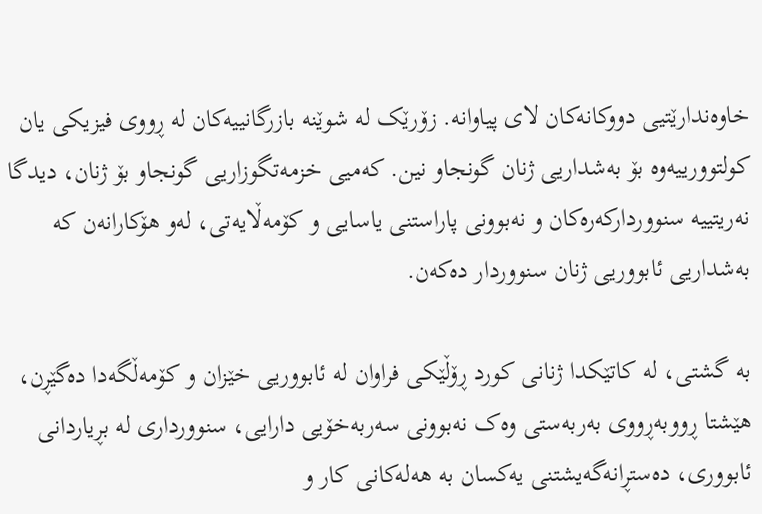خاوەندارێتیی دووکانەکان لای پیاوانە. زۆرێک لە شوێنە بازرگانییەکان لە ڕووی فیزیکی یان کولتوورییەوە بۆ بەشداریی ژنان گونجاو نین. کەمیی خزمەتگوزاریی گونجاو بۆ ژنان، دیدگا نەریتییە سنووردارکەرەکان و نەبوونی پاراستنی یاسایی و کۆمەڵایەتی، لەو هۆکارانەن کە بەشداریی ئابووریی ژنان سنووردار دەکەن.

بە گشتی، لە کاتێکدا ژنانی کورد ڕۆڵێکی فراوان لە ئابووریی خێزان و کۆمەڵگەدا دەگێڕن، هێشتا ڕووبەڕووی بەربەستی وەک نەبوونی سەربەخۆیی دارایی، سنوورداری لە بڕیاردانی ئابووری، دەستڕانەگەیشتنی یەکسان بە هەلەکانی کار و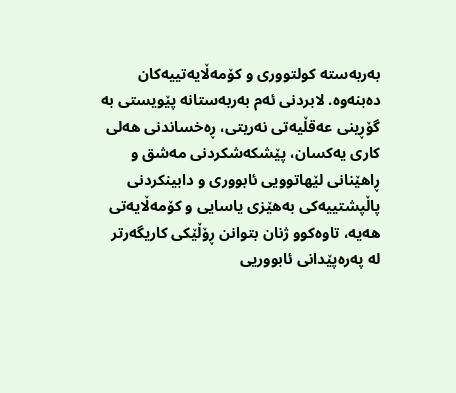بەربەستە کولتووری و کۆمەڵایەتییەکان دەبنەوە. لابردنی ئەم بەربەستانە پێویستی بە گۆڕینی عەقڵیەتی نەریتی، ڕەخساندنی هەلی کاری یەکسان، پێشکەشکردنی مەشق و ڕاهێنانی لێهاتوویی ئابووری و دابینکردنی پاڵپشتییەکی بەهێزی یاسایی و کۆمەڵایەتی هەیە، تاوەکوو ژنان بتوانن ڕۆڵێکی کاریگەرتر لە پەرەپێدانی ئابووریی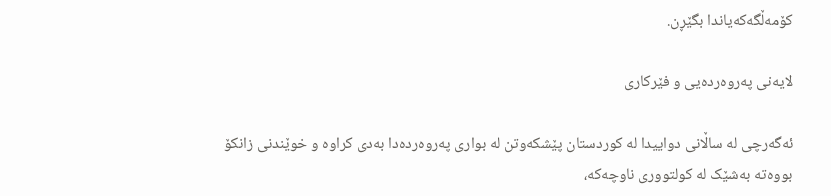کۆمەڵگەکەیاندا بگێڕن.

لایەنی پەروەردەیی و فێرکاری

ئەگەرچی لە ساڵانی دواییدا لە کوردستان پێشکەوتن لە بواری پەروەردەدا بەدی کراوە و خوێندنی زانکۆ بووەتە بەشێک لە کولتووری ناوچەکە،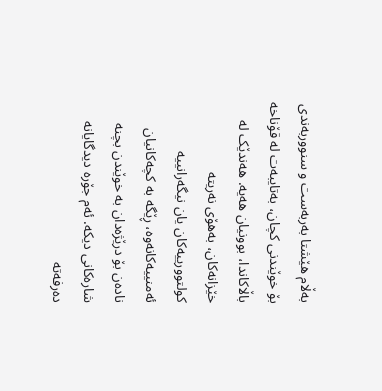بەڵام هێشتا بەربەست و سنووربەندی بۆ خوێندنی کچان، بەتایبەت لە قۆناخە باڵاکاندا، بوونیان هەیە. هەندێک لە خێزانەکان، بەهۆی نەریتە کولتوورییەکان یان نیگەرانییە ئەمنییەکانەوە، ڕێگە بە کچەکانیان نادەن بۆ درێژەدان بە خوێندن بچنە شارەکانی دیکە. ئەم جۆرە دیدگایانە دەرفەتە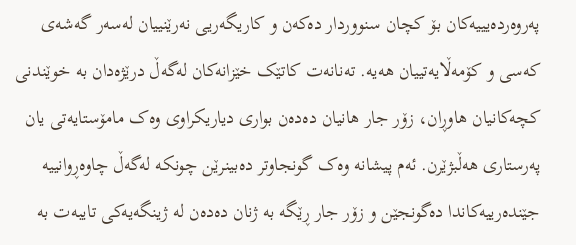پەروەردەیییەکان بۆ کچان سنووردار دەکەن و کاریگەریی نەرێنییان لەسەر گەشەی کەسی و کۆمەڵایەتییان هەیە. تەنانەت کاتێک خێزانەکان لەگەڵ درێژەدان بە خوێندنی کچەکانیان هاوڕان، زۆر جار هانیان دەدەن بواری دیاریکراوی وەک مامۆستایەتی یان پەرستاری هەڵبژێرن. ئەم پیشانە وەک گونجاوتر دەبینرێن چونکە لەگەڵ چاوەڕوانییە جێندەرییەکاندا دەگونجێن و زۆر جار ڕێگە بە ژنان دەدەن لە ژینگەیەکی تایبەت بە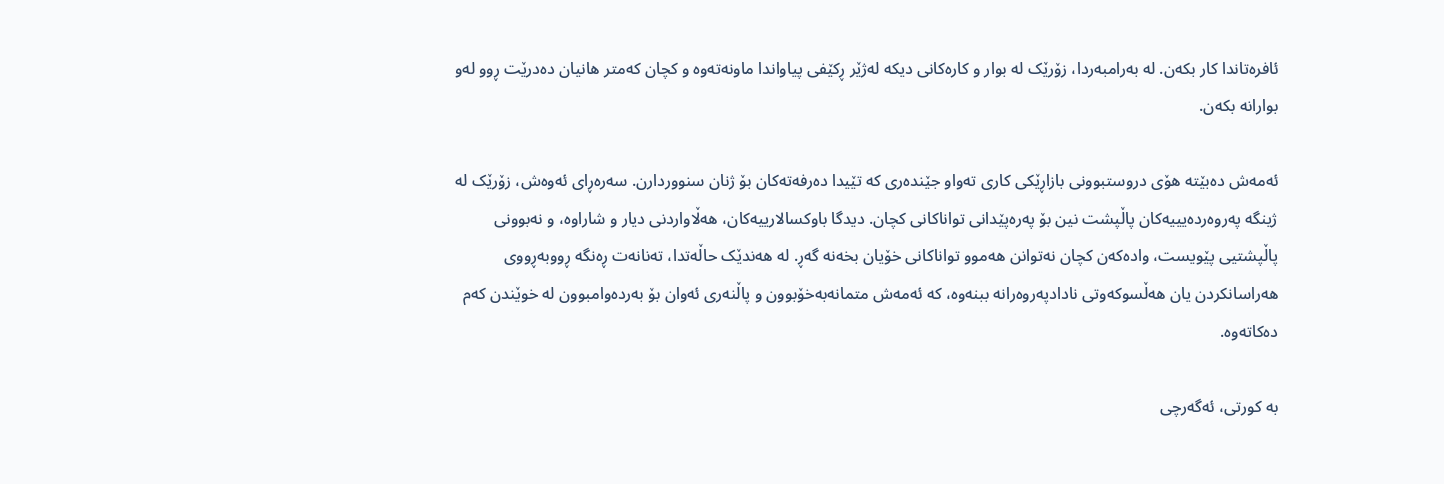ئافرەتاندا کار بکەن. لە بەرامبەردا، زۆرێک لە بوار و کارەکانی دیکە لەژێر ڕکێفی پیاواندا ماونەتەوە و کچان کەمتر هانیان دەدرێت ڕوو لەو بوارانە بکەن.

ئەمەش دەبێتە هۆی دروستبوونی بازاڕێکی کاری تەواو جێندەری کە تێیدا دەرفەتەکان بۆ ژنان سنووردارن. سەرەڕای ئەوەش، زۆرێک لە ژینگە پەروەردەیییەکان پاڵپشت نین بۆ پەرەپێدانی تواناکانی کچان. دیدگا باوکسالارییەکان، هەڵاواردنی دیار و شاراوە، و نەبوونی پاڵپشتیی پێویست، وادەکەن کچان نەتوانن هەموو تواناکانی خۆیان بخەنە گەڕ. لە هەندێک حاڵەتدا، تەنانەت ڕەنگە ڕووبەڕووی هەراسانکردن یان هەڵسوکەوتی نادادپەروەرانە ببنەوە، کە ئەمەش متمانەبەخۆبوون و پاڵنەری ئەوان بۆ بەردەوامبوون لە خوێندن کەم دەکاتەوە.

بە کورتی، ئەگەرچی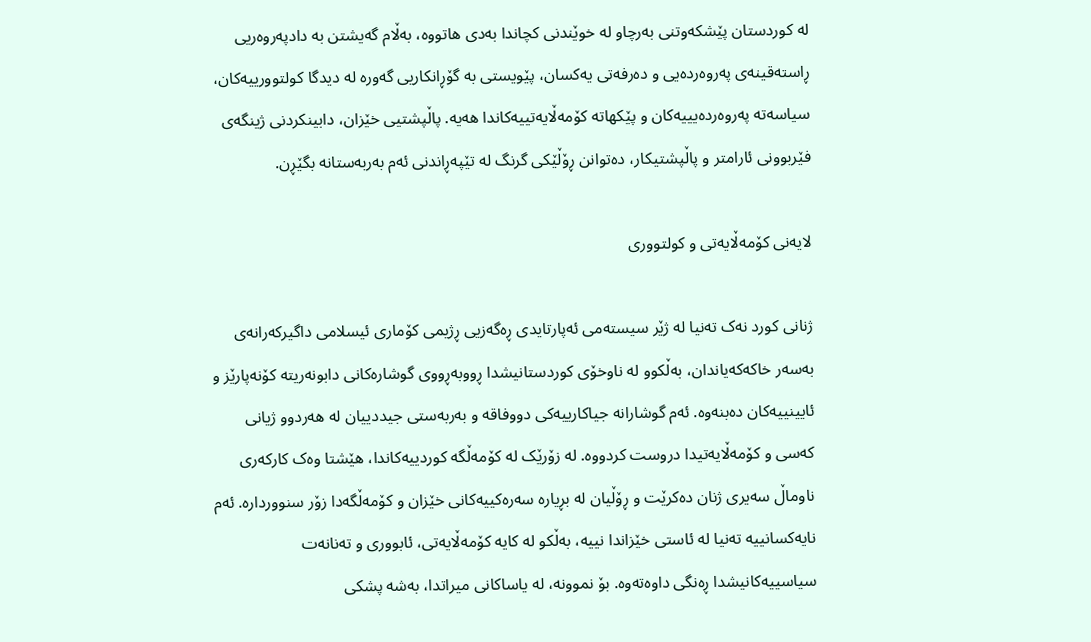لە کوردستان پێشکەوتنی بەرچاو لە خوێندنی کچاندا بەدی هاتووە، بەڵام گەیشتن بە دادپەروەریی ڕاستەقینەی پەروەردەیی و دەرفەتی یەکسان، پێویستی بە گۆڕانکاریی گەورە لە دیدگا کولتوورییەکان، سیاسەتە پەروەردەیییەکان و پێکهاتە کۆمەڵایەتییەکاندا هەیە. پاڵپشتیی خێزان، دابینکردنی ژینگەی فێربوونی ئارامتر و پاڵپشتیکار، دەتوانن ڕۆڵێکی گرنگ لە تێپەڕاندنی ئەم بەربەستانە بگێڕن.

لایەنی کۆمەڵایەتی و کولتووری

ژنانی کورد نەک تەنیا لە ژێر سیستەمی ئەپارتایدی ڕەگەزیی ڕژیمی کۆماری ئیسلامی داگیرکەرانەی بەسەر خاکەکەیاندان، بەڵکوو لە ناوخۆی کوردستانیشدا ڕووبەڕووی گوشارەکانی دابونەریتە کۆنەپارێز و ئایینییەکان دەبنەوە. ئەم گوشارانە جیاکارییەکی دووفاقە و بەربەستی جیددییان لە هەردوو ژیانی کەسی و کۆمەڵایەتیدا دروست کردووە. لە زۆرێک لە کۆمەڵگە کوردییەکاندا، هێشتا وەک کارکەری ناوماڵ سەیری ژنان دەکرێت و ڕۆڵیان لە بڕیارە سەرەکییەکانی خێزان و کۆمەڵگەدا زۆر سنووردارە. ئەم نایەکسانییە تەنیا لە ئاستی خێزاندا نییە، بەڵکو لە کایە کۆمەڵایەتی، ئابووری و تەنانەت سیاسییەکانیشدا ڕەنگی داوەتەوە. بۆ نموونە، لە یاساکانی میراتدا، بەشە پشکی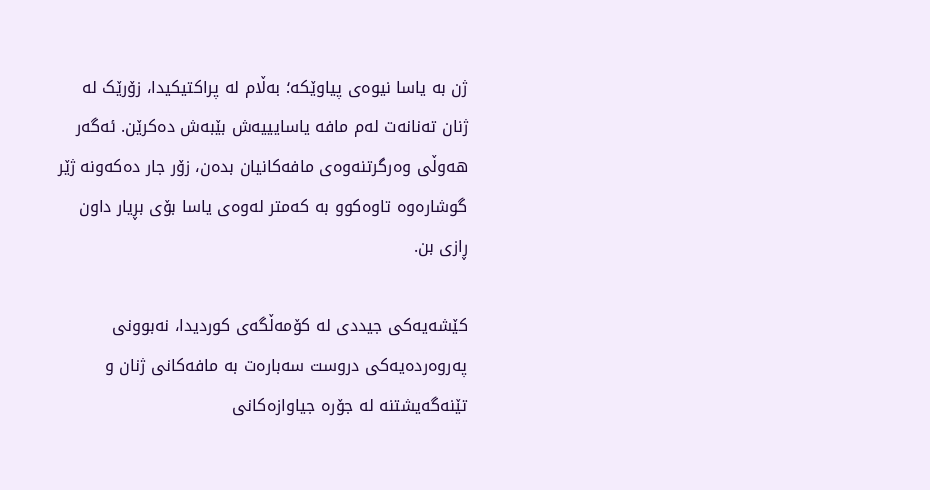ژن بە یاسا نیوەی پیاوێکە؛ بەڵام لە پراکتیکیدا، زۆرێک لە ژنان تەنانەت لەم مافە یاسایییەش بێبەش دەکرێن. ئەگەر هەوڵی وەرگرتنەوەی مافەکانیان بدەن، زۆر جار دەکەونە ژێر گوشارەوە تاوەکوو بە کەمتر لەوەی یاسا بۆی بڕیار داون ڕازی بن.

کێشەیەکی جیددی لە کۆمەڵگەی کوردیدا، نەبوونی پەروەردەیەکی دروست سەبارەت بە مافەکانی ژنان و تێنەگەیشتنە لە جۆرە جیاوازەکانی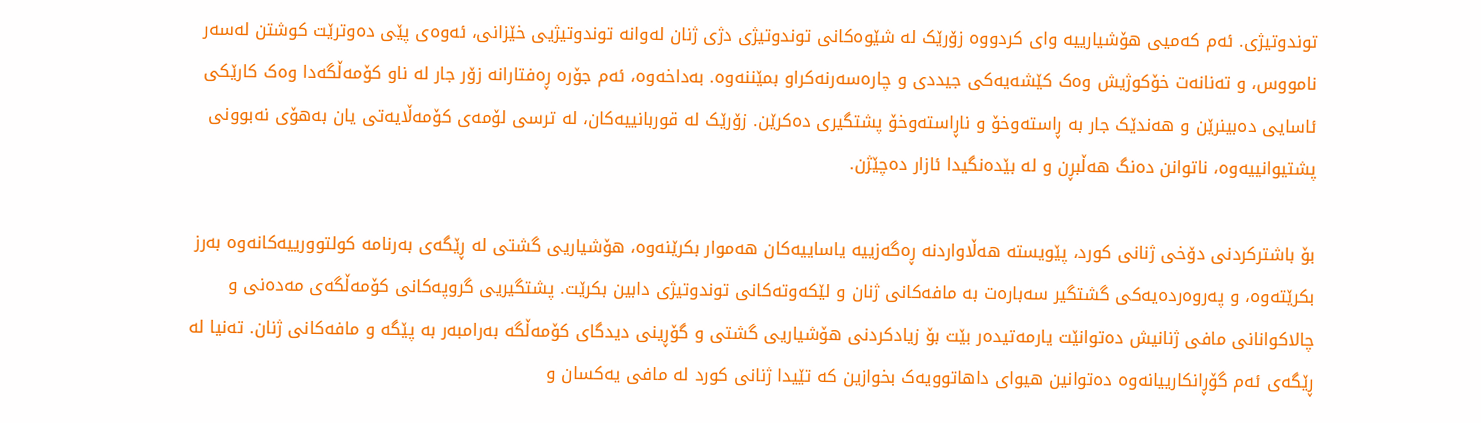توندوتیژی. ئەم کەمیی هۆشیارییە وای کردووە زۆرێک لە شێوەکانی توندوتیژی دژی ژنان لەوانە توندوتیژیی خێزانی، ئەوەی پێی دەوترێت کوشتن لەسەر نامووس، و تەنانەت خۆکوژیش وەک کێشەیەکی جیددی و چارەسەرنەکراو بمێننەوە. بەداخەوە، ئەم جۆرە ڕەفتارانە زۆر جار لە ناو کۆمەڵگەدا وەک کارێکی ئاسایی دەبینرێن و هەندێک جار بە ڕاستەوخۆ و ناڕاستەوخۆ پشتگیری دەکرێن. زۆرێک لە قوربانییەکان، لە ترسی لۆمەی کۆمەڵایەتی یان بەهۆی نەبوونی پشتیوانییەوە، ناتوانن دەنگ هەڵبڕن و لە بێدەنگیدا ئازار دەچێژن.

بۆ باشترکردنی دۆخی ژنانی کورد، پێویستە هەڵاواردنە ڕەگەزییە یاساییەکان هەموار بکرێنەوە، هۆشیاریی گشتی لە ڕێگەی بەرنامە کولتوورییەکانەوە بەرز بکرێتەوە، و پەروەردەیەکی گشتگیر سەبارەت بە مافەکانی ژنان و لێکەوتەکانی توندوتیژی دابین بکرێت. پشتگیریی گروپەکانی کۆمەڵگەی مەدەنی و چالاکوانانی مافی ژنانیش دەتوانێت یارمەتیدەر بێت بۆ زیادکردنی هۆشیاریی گشتی و گۆڕینی دیدگای کۆمەڵگە بەرامبەر بە پێگە و مافەکانی ژنان. تەنیا لە ڕێگەی ئەم گۆڕانکارییانەوە دەتوانین هیوای داهاتوویەک بخوازین کە تێیدا ژنانی کورد لە مافی یەکسان و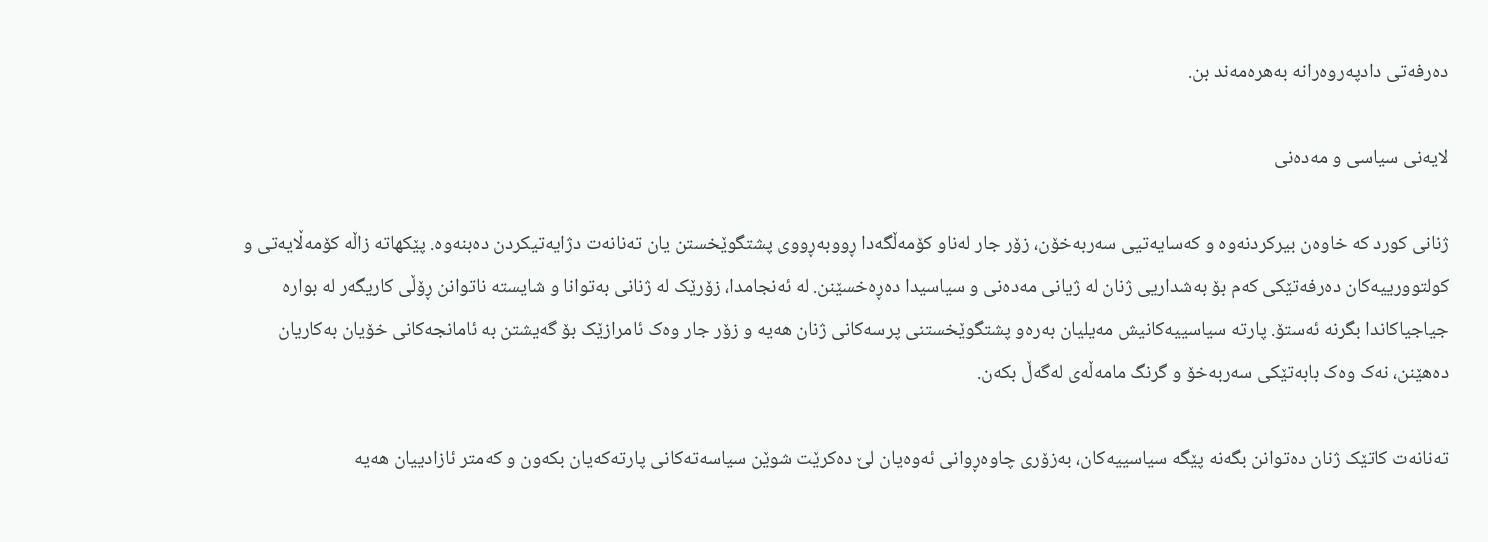دەرفەتی دادپەروەرانە بەهرەمەند بن.

لایەنی سیاسی و مەدەنی

ژنانی کورد کە خاوەن بیرکردنەوە و کەسایەتیی سەربەخۆن، زۆر جار لەناو کۆمەڵگەدا ڕووبەڕووی پشتگوێخستن یان تەنانەت دژایەتیکردن دەبنەوە. پێکهاتە زاڵە کۆمەڵایەتی و کولتوورییەکان دەرفەتێکی کەم بۆ بەشداریی ژنان لە ژیانی مەدەنی و سیاسیدا دەڕەخسێنن. لە ئەنجامدا، زۆرێک لە ژنانی بەتوانا و شایستە ناتوانن ڕۆڵی کاریگەر لە بوارە جیاجیاکاندا بگرنە ئەستۆ. پارتە سیاسییەکانیش مەیلیان بەرەو پشتگوێخستنی پرسەکانی ژنان هەیە و زۆر جار وەک ئامرازێک بۆ گەیشتن بە ئامانجەکانی خۆیان بەکاریان دەهێنن، نەک وەک بابەتێکی سەربەخۆ و گرنگ مامەڵەی لەگەڵ بکەن.

تەنانەت کاتێک ژنان دەتوانن بگەنە پێگە سیاسییەکان، بەزۆری چاوەڕوانی ئەوەیان لێ دەکرێت شوێن سیاسەتەکانی پارتەکەیان بکەون و کەمتر ئازادییان هەیە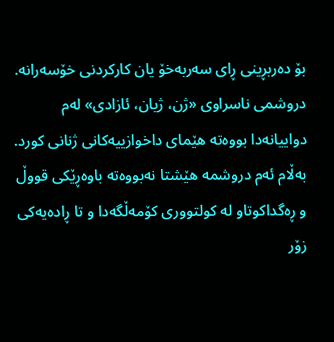بۆ دەربڕینی ڕای سەربەخۆ یان کارکردنی خۆسەرانە. دروشمی ناسراوی «ژن، ژیان، ئازادی» لەم دواییانەدا بووەتە هێمای داخوازییەکانی ژنانی کورد. بەڵام ئەم دروشمە هێشتا نەبووەتە باوەڕێکی قووڵ و ڕەگداکوتاو لە کولتووری کۆمەڵگەدا و تا ڕادەیەکی زۆر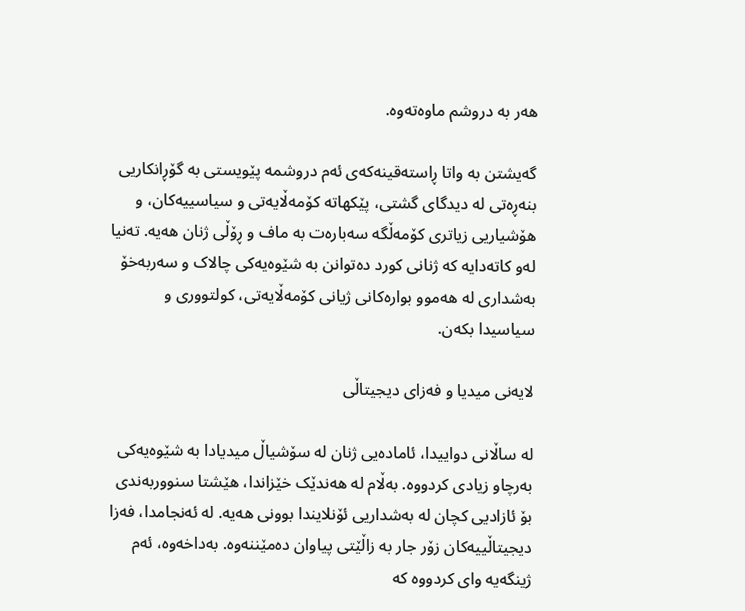هەر بە دروشم ماوەتەوە.

گەیشتن بە واتا ڕاستەقینەکەی ئەم دروشمە پێویستی بە گۆڕانکاریی بنەڕەتی لە دیدگای گشتی، پێکهاتە کۆمەڵایەتی و سیاسییەکان، و هۆشیاریی زیاتری کۆمەڵگە سەبارەت بە ماف و ڕۆڵی ژنان هەیە. تەنیا لەو کاتەدایە کە ژنانی کورد دەتوانن بە شێوەیەکی چالاک و سەربەخۆ بەشداری لە هەموو بوارەکانی ژیانی کۆمەڵایەتی، کولتووری و سیاسیدا بکەن.

لایەنی میدیا و فەزای دیجیتاڵی

لە ساڵانی دواییدا، ئامادەیی ژنان لە سۆشیاڵ میدیادا بە شێوەیەکی بەرچاو زیادی کردووە. بەڵام لە هەندێک خێزاندا، هێشتا سنووربەندی بۆ ئازادیی کچان لە بەشداریی ئۆنلایندا بوونی هەیە. لە ئەنجامدا، فەزا دیجیتاڵییەکان زۆر جار بە زاڵێتی پیاوان دەمێننەوە. بەداخەوە، ئەم ژینگەیە وای کردووە کە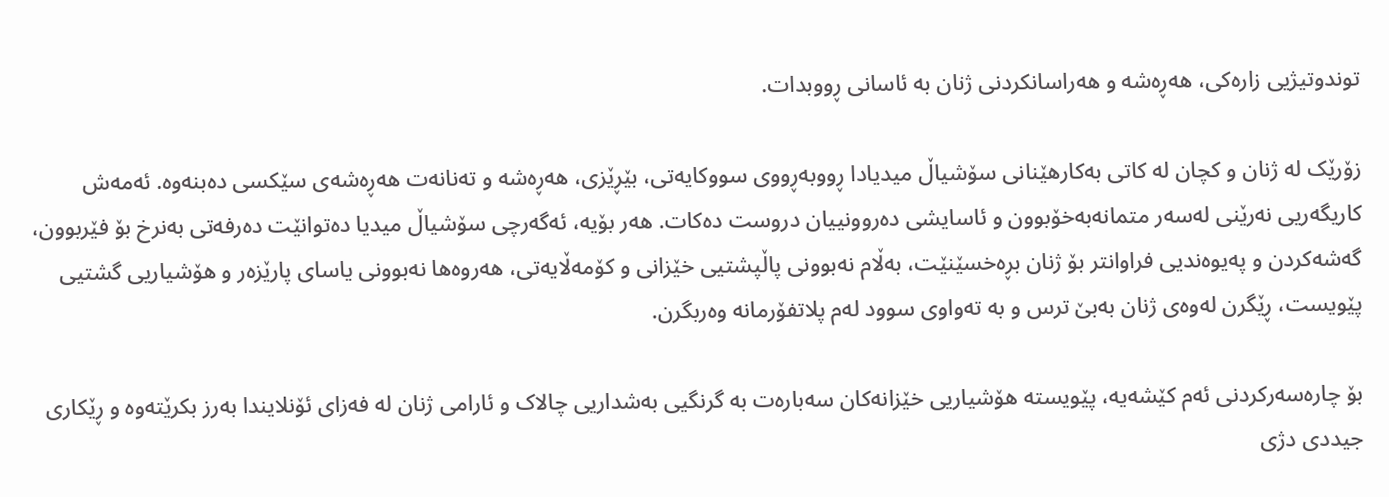توندوتیژیی زارەکی، هەڕەشە و هەراسانکردنی ژنان بە ئاسانی ڕووبدات.

زۆرێک لە ژنان و کچان لە کاتی بەکارهێنانی سۆشیاڵ میدیادا ڕووبەڕووی سووکایەتی، بێڕێزی، هەڕەشە و تەنانەت هەڕەشەی سێکسی دەبنەوە. ئەمەش کاریگەریی نەرێنی لەسەر متمانەبەخۆبوون و ئاسایشی دەروونییان دروست دەکات. هەر بۆیە، ئەگەرچی سۆشیاڵ میدیا دەتوانێت دەرفەتی بەنرخ بۆ فێربوون، گەشەکردن و پەیوەندیی فراوانتر بۆ ژنان بڕەخسێنێت، بەڵام نەبوونی پاڵپشتیی خێزانی و کۆمەڵایەتی، هەروەها نەبوونی یاسای پارێزەر و هۆشیاریی گشتیی پێویست، ڕێگرن لەوەی ژنان بەبێ ترس و بە تەواوی سوود لەم پلاتفۆرمانە وەربگرن.

بۆ چارەسەرکردنی ئەم کێشەیە، پێویستە هۆشیاریی خێزانەکان سەبارەت بە گرنگیی بەشداریی چالاک و ئارامی ژنان لە فەزای ئۆنلایندا بەرز بکرێتەوە و ڕێکاری جیددی دژی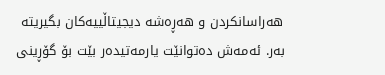هەراسانکردن و هەڕەشە دیجیتاڵییەکان بگیریتە بەر. ئەمەش دەتوانێت یارمەتیدەر بێت بۆ گۆڕینی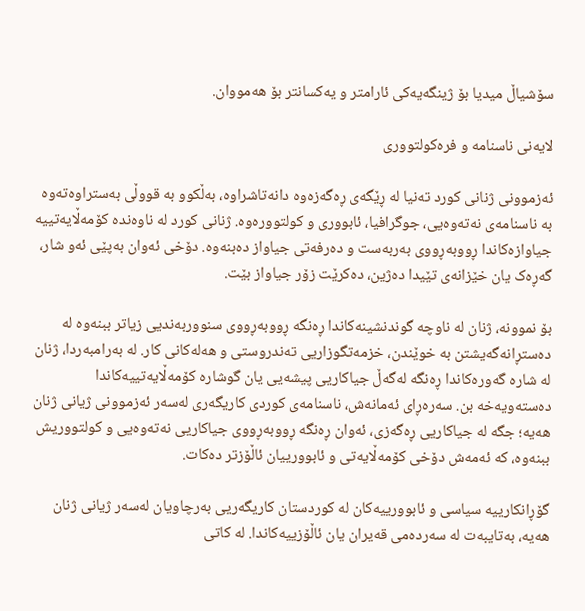سۆشیاڵ میدیا بۆ ژینگەیەکی ئارامتر و یەکسانتر بۆ هەمووان.

لایەنی ناسنامە و فرەکولتووری

ئەزموونی ژنانی کورد تەنیا لە ڕێگەی ڕەگەزەوە دانەتاشراوە، بەڵکوو بە قووڵی بەستراوەتەوە بە ناسنامەی نەتەوەیی، جوگرافیا، ئابووری و کولتوورەوە. ژنانی کورد لە ناوەندە کۆمەڵایەتییە جیاوازەکاندا ڕووبەڕووی بەربەست و دەرفەتی جیاواز دەبنەوە. دۆخی ئەوان بەپێی ئەو شار، گەڕەک یان خێزانەی تێیدا دەژین، دەکرێت زۆر جیاواز بێت.

بۆ نموونە، ژنان لە ناوچە گوندنشینەکاندا ڕەنگە ڕووبەڕووی سنووربەندیی زیاتر ببنەوە لە دەستڕانەگەیشتن بە خوێندن، خزمەتگوزاریی تەندروستی و هەلەکانی کار. لە بەرامبەردا، ژنان لە شارە گەورەکاندا ڕەنگە لەگەڵ جیاکاریی پیشەیی یان گوشارە کۆمەڵایەتییەکاندا دەستەویەخە بن. سەرەڕای ئەمانەش، ناسنامەی کوردی کاریگەری لەسەر ئەزموونی ژیانی ژنان هەیە؛ جگە لە جیاکاریی ڕەگەزی، ئەوان ڕەنگە ڕووبەڕووی جیاکاریی نەتەوەیی و کولتووریش ببنەوە، کە ئەمەش دۆخی کۆمەڵایەتی و ئابوورییان ئاڵۆزتر دەکات.

گۆڕانکارییە سیاسی و ئابوورییەکان لە کوردستان کاریگەریی بەرچاویان لەسەر ژیانی ژنان هەیە، بەتایبەت لە سەردەمی قەیران یان ئاڵۆزییەکاندا. لە کاتی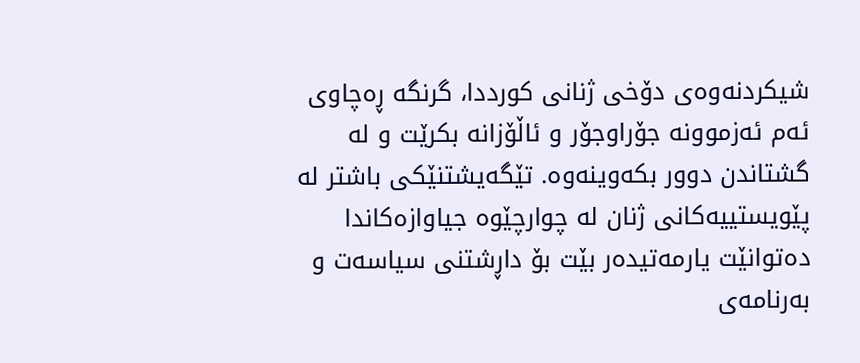شیکردنەوەی دۆخی ژنانی کورددا، گرنگە ڕەچاوی ئەم ئەزموونە جۆراوجۆر و ئاڵۆزانە بکرێت و لە گشتاندن دوور بکەوینەوە. تێگەیشتنێکی باشتر لە پێویستییەکانی ژنان لە چوارچێوە جیاوازەکاندا دەتوانێت یارمەتیدەر بێت بۆ داڕشتنی سیاسەت و بەرنامەی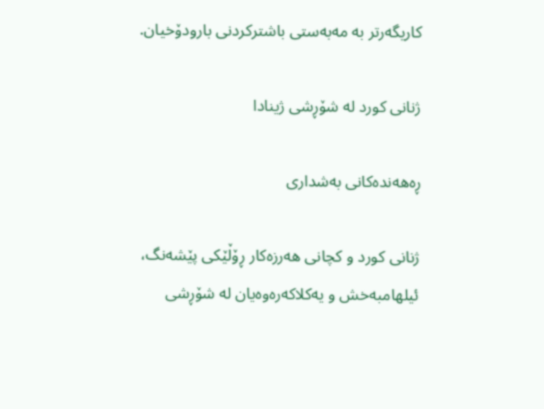کاریگەرتر بە مەبەستی باشترکردنی بارودۆخیان.

ژنانی کورد لە شۆڕشی ژینادا

ڕەهەندەکانی بەشداری

ژنانی کورد و کچانی هەرزەکار ڕۆڵێکی پێشەنگ، ئیلهامبەخش و یەکلاکەرەوەیان لە شۆڕشی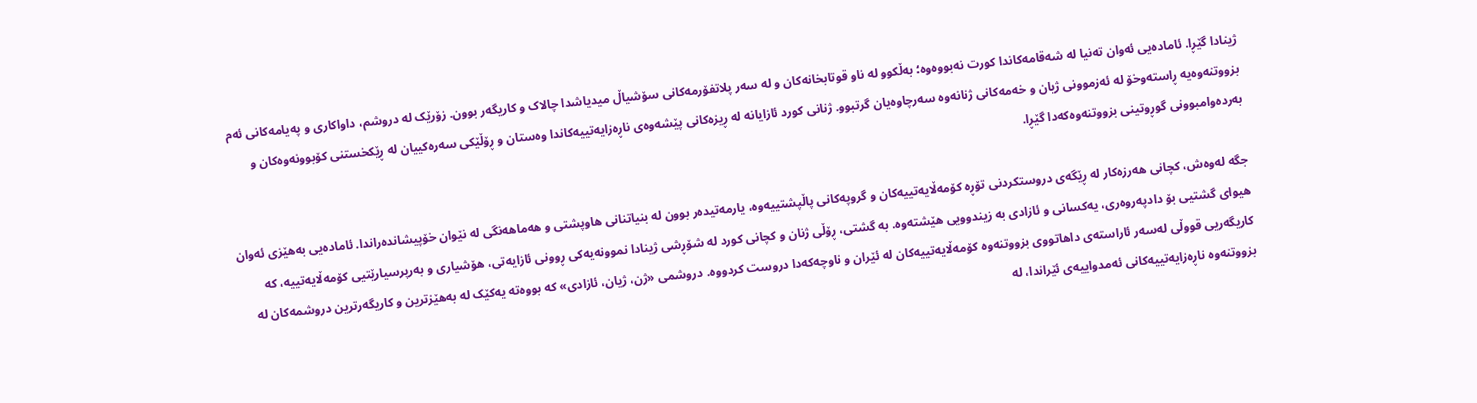ژینادا گێڕا. ئامادەیی ئەوان تەنیا لە شەقامەکاندا کورت نەبووەوە؛ بەڵکوو لە ناو قوتابخانەکان و لە سەر پلاتفۆرمەکانی سۆشیاڵ میدیاشدا چالاک و کاریگەر بوون. زۆرێک لە دروشم، داواکاری و پەیامەکانی ئەم بزووتنەوەیە ڕاستەوخۆ لە ئەزموونی ژیان و خەمەکانی ژنانەوە سەرچاوەیان گرتبوو. ژنانی کورد ئازایانە لە ڕیزەکانی پێشەوەی ناڕەزایەتییەکاندا وەستان و ڕۆڵێکی سەرەکییان لە ڕێکخستنی کۆبوونەوەکان و بەردەوامبوونی گوڕوتینی بزووتنەوەکەدا گێڕا.

جگە لەوەش، کچانی هەرزەکار لە ڕێگەی دروستکردنی تۆڕە کۆمەڵایەتییەکان و گروپەکانی پاڵپشتییەوە، یارمەتیدەر بوون لە بنیاتنانی هاوپشتی و هەماهەنگی لە نێوان خۆپیشاندەراندا. ئامادەیی بەهێزی ئەوان هیوای گشتیی بۆ دادپەروەری، یەکسانی و ئازادی بە زیندوویی هێشتەوە. بە گشتی، ڕۆڵی ژنان و کچانی کورد لە شۆڕشی ژینادا نموونەیەکی ڕوونی ئازایەتی، هۆشیاری و بەرپرسیارێتیی کۆمەڵایەتییە، کە کاریگەریی قووڵی لەسەر ئاراستەی داهاتووی بزووتنەوە کۆمەڵایەتییەکان لە ئێران و ناوچەکەدا دروست کردووە. دروشمی «ژن، ژیان، ئازادی» کە بووەتە یەکێک لە بەهێزترین و کاریگەرترین دروشمەکان لە بزووتنەوە ناڕەزایەتییەکانی ئەمدواییەی ئێراندا، لە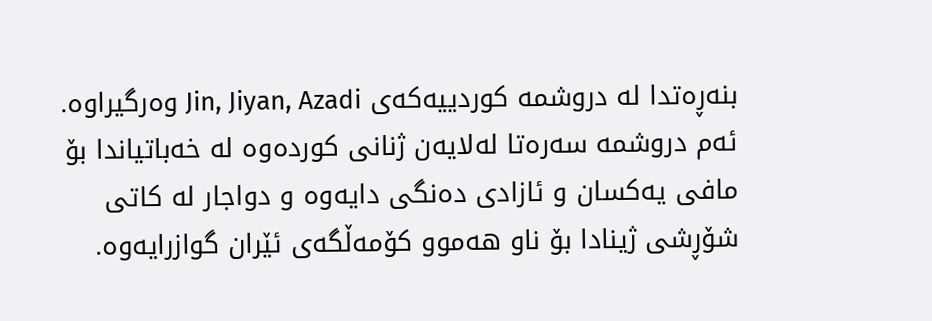بنەڕەتدا لە دروشمە کوردییەکەی Jin, Jiyan, Azadi وەرگیراوە. ئەم دروشمە سەرەتا لەلایەن ژنانی کوردەوە لە خەباتیاندا بۆ مافی یەکسان و ئازادی دەنگی دایەوە و دواجار لە کاتی شۆڕشی ژینادا بۆ ناو هەموو کۆمەڵگەی ئێران گوازرایەوە.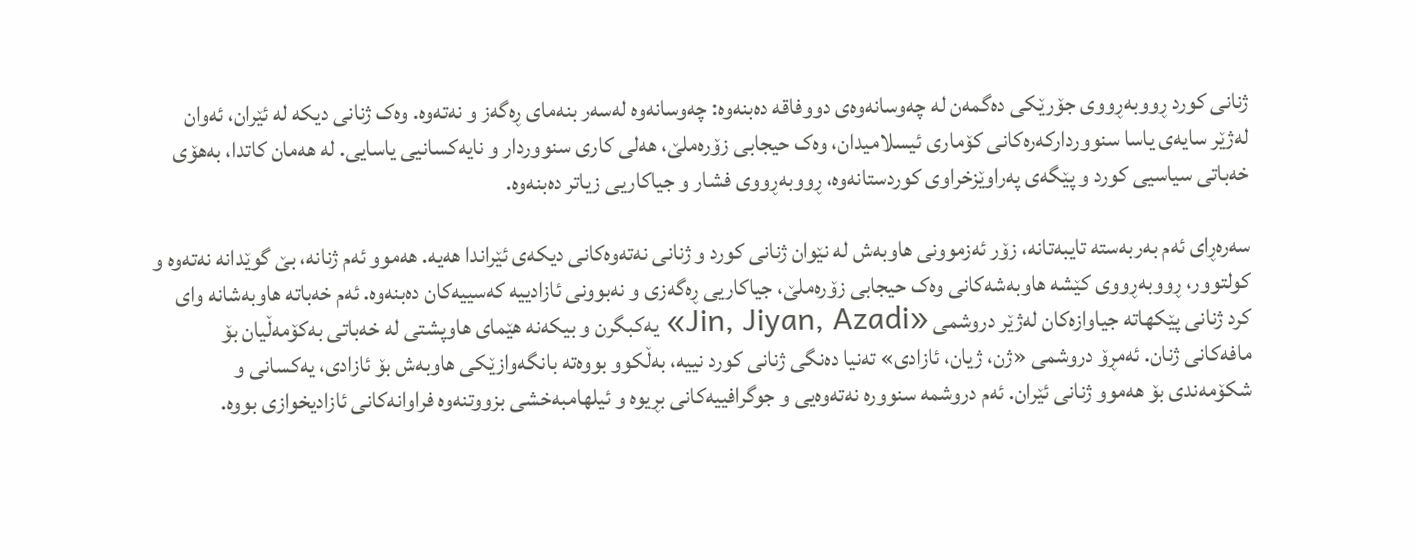ژنانی کورد ڕووبەڕووی جۆرێکی دەگمەن لە چەوسانەوەی دووفاقە دەبنەوە: چەوسانەوە لەسەر بنەمای ڕەگەز و نەتەوە. وەک ژنانی دیکە لە ئێران، ئەوان لەژێر سایەی یاسا سنووردارکەرەکانی کۆماری ئیسلامیدان، وەک حیجابی زۆرەملێ، هەلی کاری سنووردار و نایەکسانیی یاسایی. لە هەمان کاتدا، بەهۆی خەباتی سیاسیی کورد و پێگەی پەراوێزخراوی کوردستانەوە، ڕووبەڕووی فشار و جیاکاریی زیاتر دەبنەوە.

سەرەڕای ئەم بەربەستە تایبەتانە، زۆر ئەزموونی هاوبەش لە نێوان ژنانی کورد و ژنانی نەتەوەکانی دیکەی ئێراندا هەیە. هەموو ئەم ژنانە، بێ گوێدانە نەتەوە و کولتوور، ڕووبەڕووی کێشە هاوبەشەکانی وەک حیجابی زۆرەملێ، جیاکاریی ڕەگەزی و نەبوونی ئازادییە کەسییەکان دەبنەوە. ئەم خەباتە هاوبەشانە وای کرد ژنانی پێکهاتە جیاوازەکان لەژێر دروشمی «Jin, Jiyan, Azadi» یەکبگرن و بیکەنە هێمای هاوپشتی لە خەباتی بەکۆمەڵیان بۆ مافەکانی ژنان. ئەمڕۆ دروشمی «ژن، ژیان، ئازادی» تەنیا دەنگی ژنانی کورد نییە، بەڵکوو بووەتە بانگەوازێکی هاوبەش بۆ ئازادی، یەکسانی و شکۆمەندی بۆ هەموو ژنانی ئێران. ئەم دروشمە سنوورە نەتەوەیی و جوگرافییەکانی بڕیوە و ئیلهامبەخشی بزووتنەوە فراوانەکانی ئازادیخوازی بووە.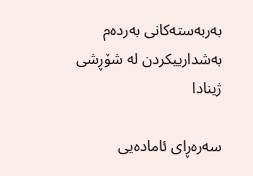بەربەستەکانی بەردەم بەشدارییکردن لە شۆڕشی ژینادا

سەرەڕای ئامادەیی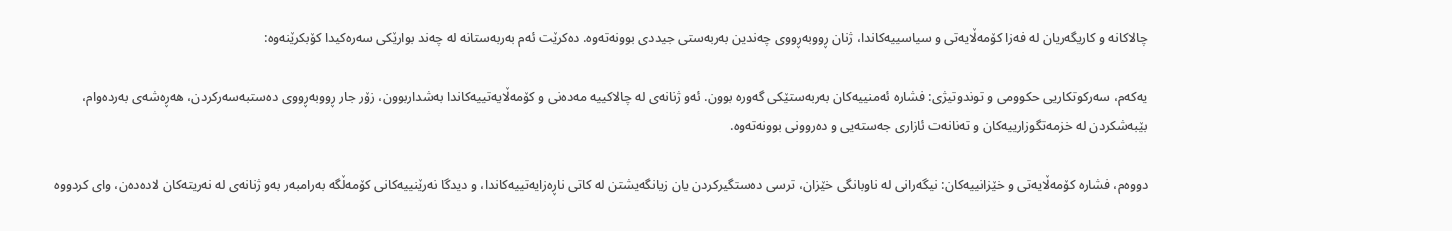چالاکانە و کاریگەریان لە فەزا کۆمەڵایەتی و سیاسییەکاندا، ژنان ڕووبەڕووی چەندین بەربەستی جیددی بوونەتەوە. دەکرێت ئەم بەربەستانە لە چەند بوارێکی سەرەکیدا کۆبکرێنەوە:

یەکەم، سەرکوتکاریی حکوومی و توندوتیژی: فشارە ئەمنییەکان بەربەستێکی گەورە بوون. ئەو ژنانەی لە چالاکییە مەدەنی و کۆمەڵایەتییەکاندا بەشداربوون، زۆر جار ڕووبەڕووی دەستبەسەرکردن، هەڕەشەی بەردەوام، بێبەشکردن لە خزمەتگوزارییەکان و تەنانەت ئازاری جەستەیی و دەروونی بوونەتەوە.

دووەم، فشارە کۆمەڵایەتی و خێزانییەکان: نیگەرانی لە ناوبانگی خێزان، ترسی دەستگیرکردن یان زیانگەیشتن لە کاتی ناڕەزایەتییەکاندا، و دیدگا نەرێنییەکانی کۆمەڵگە بەرامبەر بەو ژنانەی لە نەریتەکان لادەدەن، وای کردووە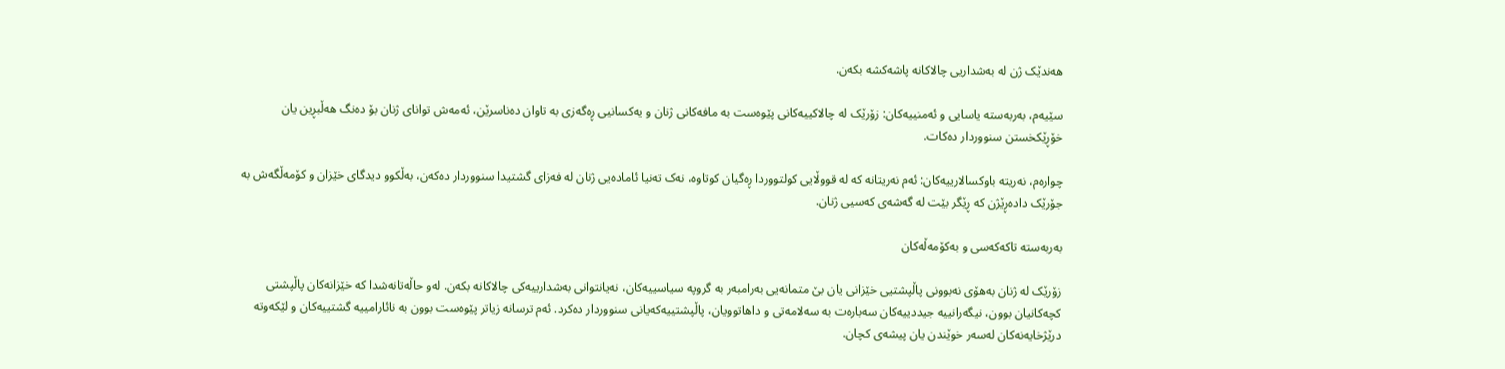هەندێک ژن لە بەشداریی چالاکانە پاشەکشە بکەن.

سێیەم، بەربەستە یاسایی و ئەمنییەکان: زۆرێک لە چالاکییەکانی پێوەست بە مافەکانی ژنان و یەکسانیی ڕەگەزی بە تاوان دەناسرێن، ئەمەش توانای ژنان بۆ دەنگ هەڵبڕین یان خۆڕێکخستن سنووردار دەکات.

چوارەم، نەریتە باوکسالارییەکان: ئەم نەریتانە کە لە قووڵایی کولتووردا ڕەگیان کوتاوە، نەک تەنیا ئامادەیی ژنان لە فەزای گشتیدا سنووردار دەکەن، بەڵکوو دیدگای خێزان و کۆمەڵگەش بە جۆرێک دادەڕێژن کە ڕێگر بێت لە گەشەی کەسیی ژنان.

بەربەستە تاکەکەسی و بەکۆمەڵەکان

زۆرێک لە ژنان بەهۆی نەبوونی پاڵپشتیی خێزانی یان بێ متمانەیی بەرامبەر بە گروپە سیاسییەکان، نەیانتوانی بەشدارییەکی چالاکانە بکەن. لەو حاڵەتانەشدا کە خێزانەکان پاڵپشتی کچەکانیان بوون، نیگەرانییە جیددییەکان سەبارەت بە سەلامەتی و داهاتوویان، پاڵپشتییەکەیانی سنووردار دەکرد. ئەم ترسانە زیاتر پێوەست بوون بە نائارامییە گشتییەکان و لێکەوتە درێژخایەنەکان لەسەر خوێندن یان پیشەی کچان.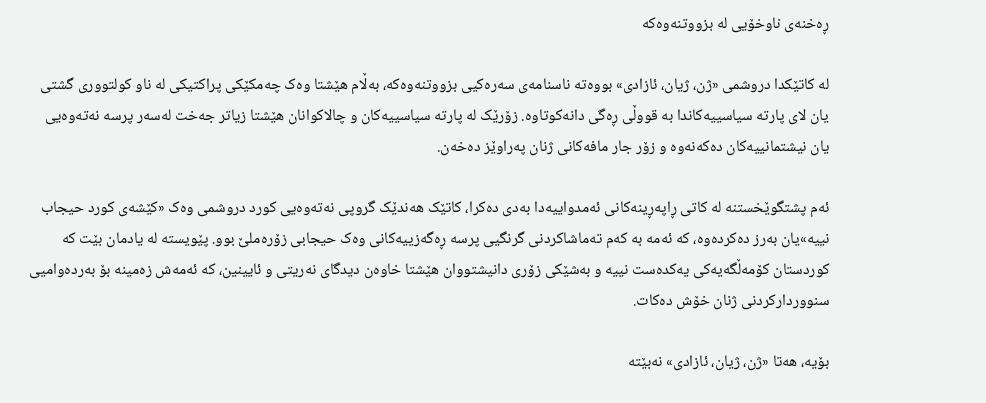ڕەخنەی ناوخۆیی لە بزووتنەوەکە

لە کاتێکدا دروشمی «ژن، ژیان، ئازادی» بووەتە ناسنامەی سەرەکیی بزووتنەوەکە، بەڵام هێشتا وەک چەمکێکی پراکتیکی لە ناو کولتووری گشتی یان لای پارتە سیاسییەکاندا بە قووڵی ڕەگی دانەکوتاوە. زۆرێک لە پارتە سیاسییەکان و چالاکوانان هێشتا زیاتر جەخت لەسەر پرسە نەتەوەیی یان نیشتمانییەکان دەکەنەوە و زۆر جار مافەکانی ژنان پەراوێز دەخەن.

ئەم پشتگوێخستنە لە کاتی ڕاپەڕینەکانی ئەمدواییەدا بەدی دەکرا، کاتێک هەندێک گروپی نەتەوەیی کورد دروشمی وەک «کێشەی کورد حیجاب نییە»یان بەرز دەکردەوە، کە ئەمە بە کەم تەماشاکردنی گرنگیی پرسە ڕەگەزییەکانی وەک حیجابی زۆرەملێ بوو. پێویستە لە یادمان بێت کە کوردستان کۆمەڵگەیەکی یەکدەست نییە و بەشێکی زۆری دانیشتووان هێشتا خاوەن دیدگای نەریتی و ئایینین، کە ئەمەش زەمینە بۆ بەردەوامیی سنووردارکردنی ژنان خۆش دەکات.

بۆیە، هەتا «ژن، ژیان، ئازادی» نەبێتە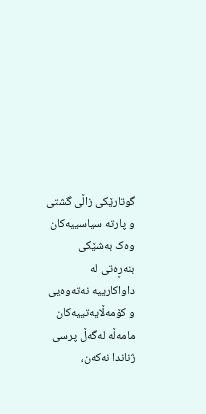گوتارێکی زاڵی گشتی و پارتە سیاسییەکان وەک بەشێکی بنەڕەتی لە داواکارییە نەتەوەیی و کۆمەڵایەتییەکان مامەڵە لەگەڵ پرسی ژناندا نەکەن،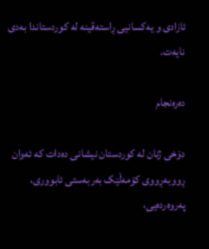ئازادی و یەکسانیی ڕاستەقینە لە کوردستاندا بەدی نایەت.

دەرەنجام

دۆخی ژنان لە کوردستان نیشانی دەدات کە ئەوان ڕووبەڕووی کۆمەڵێک بەربەستی ئابووری، پەروەردەیی،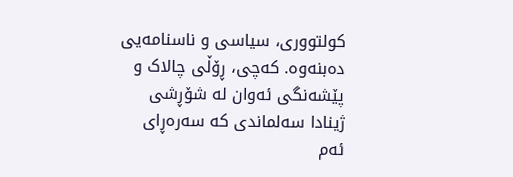کولتووری، سیاسی و ناسنامەیی دەبنەوە. کەچی، ڕۆڵی چالاک و پێشەنگی ئەوان لە شۆڕشی ژینادا سەلماندی کە سەرەڕای ئەم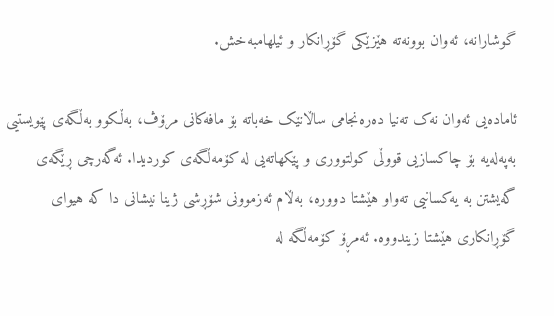گوشارانە، ئەوان بوونەتە هێزێکی گۆڕانکار و ئیلهامبەخش.

ئامادەیی ئەوان نەک تەنیا دەرەنجامی ساڵانێک خەباتە بۆ مافەکانی مرۆڤ، بەڵکوو بەڵگەی پێویستیی بەپەلەیە بۆ چاکسازیی قووڵی کولتووری و پێکهاتەیی لە کۆمەڵگەی کوردیدا. ئەگەرچی ڕێگەی گەیشتن بە یەکسانیی تەواو هێشتا دوورە، بەڵام ئەزموونی شۆڕشی ژینا نیشانی دا کە هیوای گۆڕانکاری هێشتا زیندووە. ئەمڕۆ کۆمەڵگە لە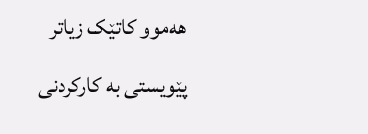هەموو کاتێک زیاتر پێویستی بە کارکردنی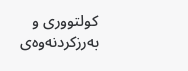کولتووری و بەرزکردنەوەی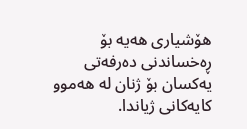هۆشیاری هەیە بۆ ڕەخساندنی دەرفەتی یەکسان بۆ ژنان لە هەموو کایەکانی ژیاندا.